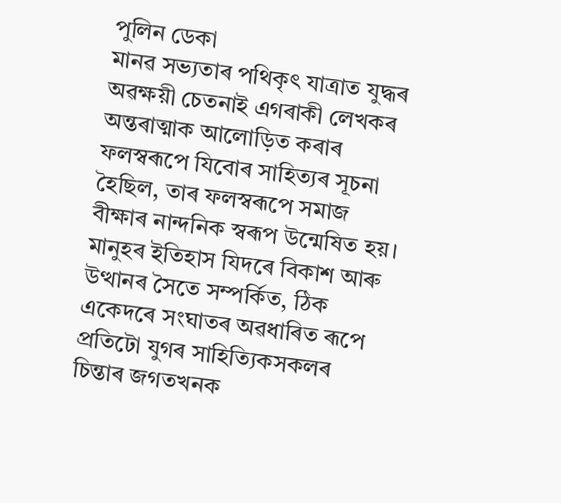পুলিন ডেকা
মানৱ সভ্যতাৰ পথিকৃৎ যাত্রাত যুদ্ধৰ অৱক্ষয়ী চেতনাই এগৰাকী লেখকৰ অন্তৰাত্মাক আলোড়িত কৰাৰ ফলস্বৰূপে যিবোৰ সাহিত্যৰ সূচনা হৈছিল, তাৰ ফলস্বৰূপে সমাজ বীক্ষাৰ নান্দনিক স্বৰূপ উন্মেষিত হয়। মানুহৰ ইতিহাস যিদৰে বিকাশ আৰু উত্থানৰ সৈতে সম্পর্কিত, ঠিক একেদৰে সংঘাতৰ অৱধাৰিত ৰূপে প্রতিটো যুগৰ সাহিত্যিকসকলৰ চিন্তাৰ জগতখনক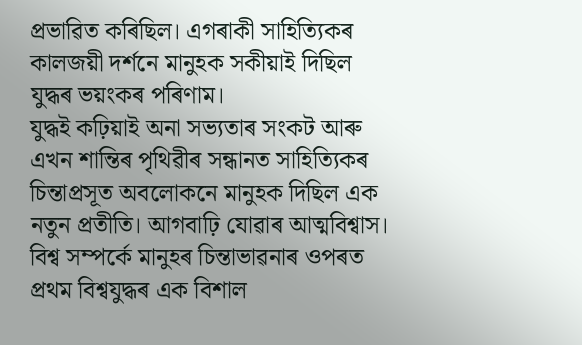প্ৰভাৱিত কৰিছিল। এগৰাকী সাহিত্যিকৰ কালজয়ী দর্শনে মানুহক সকীয়াই দিছিল যুদ্ধৰ ভয়ংকৰ পৰিণাম।
যুদ্ধই কঢ়িয়াই অনা সভ্যতাৰ সংকট আৰু এখন শান্তিৰ পৃথিৱীৰ সন্ধানত সাহিত্যিকৰ চিন্তাপ্রসূত অবলোকনে মানুহক দিছিল এক নতুন প্রতীতি। আগবাঢ়ি যোৱাৰ আত্মবিশ্বাস। বিশ্ব সম্পর্কে মানুহৰ চিন্তাভাৱনাৰ ওপৰত প্রথম বিশ্বযুদ্ধৰ এক বিশাল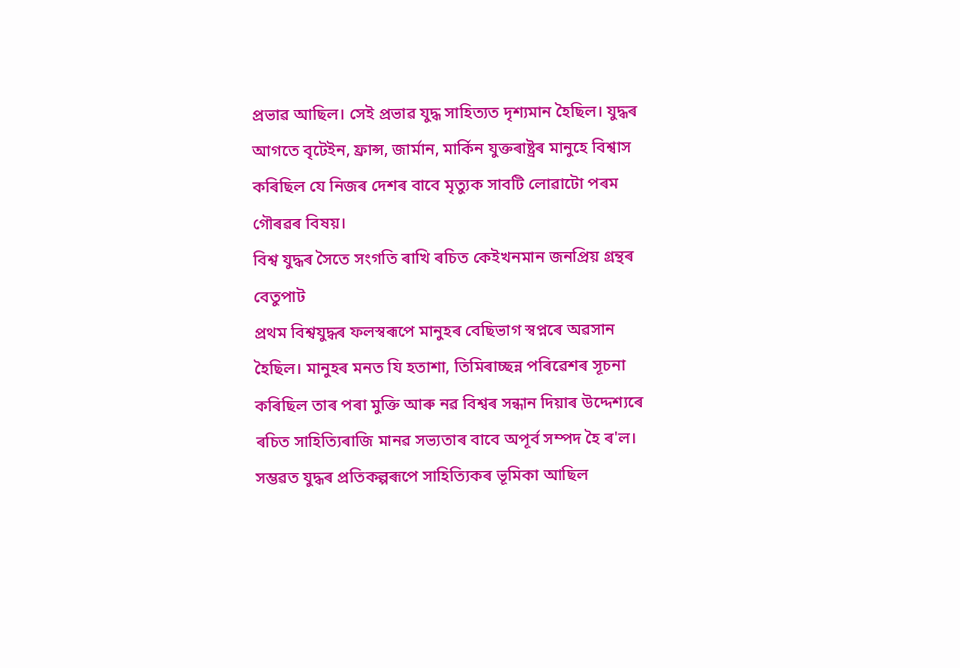প্রভাৱ আছিল। সেই প্রভাৱ যুদ্ধ সাহিত্যত দৃশ্যমান হৈছিল। যুদ্ধৰ আগতে বৃটেইন, ফ্রান্স, জার্মান, মার্কিন যুক্তৰাষ্ট্ৰৰ মানুহে বিশ্বাস কৰিছিল যে নিজৰ দেশৰ বাবে মৃত্যুক সাবটি লোৱাটো পৰম গৌৰৱৰ বিষয়।
বিশ্ব যুদ্ধৰ সৈতে সংগতি ৰাখি ৰচিত কেইখনমান জনপ্ৰিয় গ্ৰন্থৰ বেতুপাট
প্রথম বিশ্বযুদ্ধৰ ফলস্বৰূপে মানুহৰ বেছিভাগ স্বপ্নৰে অৱসান হৈছিল। মানুহৰ মনত যি হতাশা, তিমিৰাচ্ছন্ন পৰিৱেশৰ সূচনা কৰিছিল তাৰ পৰা মুক্তি আৰু নৱ বিশ্বৰ সন্ধান দিয়াৰ উদ্দেশ্যৰে ৰচিত সাহিত্যিৰাজি মানৱ সভ্যতাৰ বাবে অপূর্ব সম্পদ হৈ ৰ'ল। সম্ভৱত যুদ্ধৰ প্রতিকল্পৰূপে সাহিত্যিকৰ ভূমিকা আছিল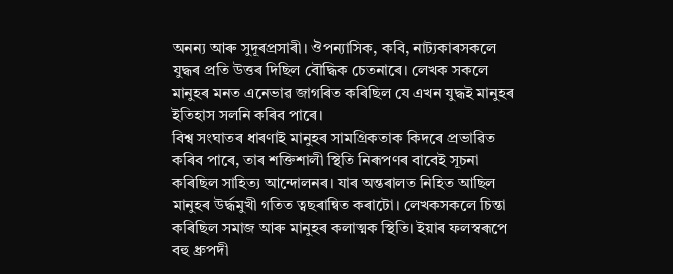অনন্য আৰু সুদূৰপ্ৰসাৰী। ঔপন্যাসিক, কবি, নাট্যকাৰসকলে যুদ্ধৰ প্রতি উত্তৰ দিছিল বৌদ্ধিক চেতনাৰে। লেখক সকলে মানুহৰ মনত এনেভাৱ জাগৰিত কৰিছিল যে এখন যুদ্ধই মানুহৰ ইতিহাস সলনি কৰিব পাৰে।
বিশ্ব সংঘাতৰ ধাৰণাই মানুহৰ সামগ্রিকতাক কিদৰে প্ৰভাৱিত কৰিব পাৰে, তাৰ শক্তিশালী স্থিতি নিৰূপণৰ বাবেই সূচনা কৰিছিল সাহিত্য আন্দোলনৰ। যাৰ অন্তৰালত নিহিত আছিল মানুহৰ উর্দ্ধমুখী গতিত ত্বছৰান্বিত কৰাটো। লেখকসকলে চিন্তা কৰিছিল সমাজ আৰু মানুহৰ কলাত্মক স্থিতি। ইয়াৰ ফলস্বৰূপে বহু ধ্রুপদী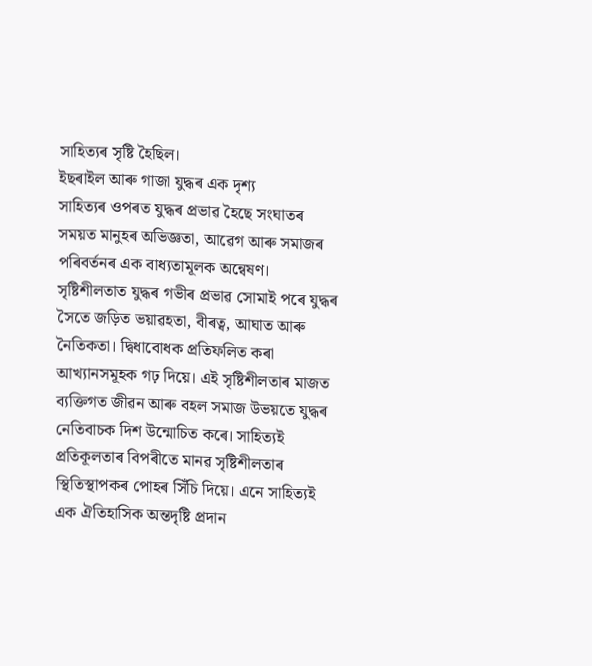সাহিত্যৰ সৃষ্টি হৈছিল।
ইছৰাইল আৰু গাজা যুদ্ধৰ এক দৃশ্য
সাহিত্যৰ ওপৰত যুদ্ধৰ প্রভাৱ হৈছে সংঘাতৰ সময়ত মানুহৰ অভিজ্ঞতা, আৱেগ আৰু সমাজৰ পৰিবৰ্তনৰ এক বাধ্যতামূলক অন্বেষণ। সৃষ্টিশীলতাত যুদ্ধৰ গভীৰ প্রভাৱ সোমাই পৰে যুদ্ধৰ সৈতে জড়িত ভয়াৱহতা, বীৰত্ব, আঘাত আৰু নৈতিকতা। দ্বিধাবোধক প্রতিফলিত কৰা আখ্যানসমূহক গঢ় দিয়ে। এই সৃষ্টিশীলতাৰ মাজত ব্যক্তিগত জীৱন আৰু বহল সমাজ উভয়তে যুদ্ধৰ নেতিবাচক দিশ উন্মোচিত কৰে। সাহিত্যই প্রতিকূলতাৰ বিপৰীতে মানৱ সৃষ্টিশীলতাৰ স্থিতিস্থাপকৰ পোহৰ সিঁচি দিয়ে। এনে সাহিত্যই এক ঐতিহাসিক অন্তদৃষ্টি প্রদান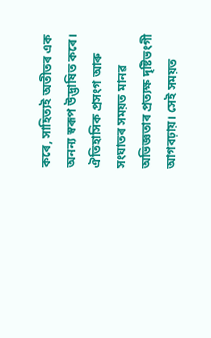কৰে, সাহিত্যই অতীতৰ এক অনন্য স্বৰূপ উদ্ভাষিত কৰে। ঐতিহাসিক প্রসংগ আৰু সংঘাতৰ সময়ত মানৱ অভিজ্ঞতাৰ প্রত্যক্ষ দৃষ্টিভংগী আগবঢ়ায়। সেই সময়ত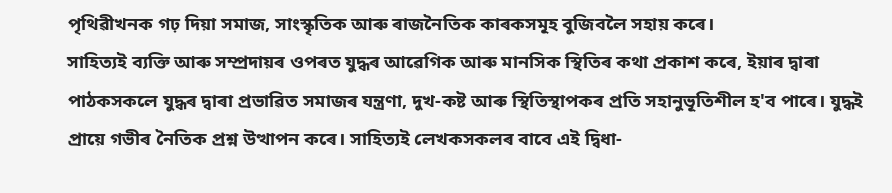পৃথিৱীখনক গঢ় দিয়া সমাজ, সাংস্কৃতিক আৰু ৰাজনৈতিক কাৰকসমূহ বুজিবলৈ সহায় কৰে।
সাহিত্যই ব্যক্তি আৰু সম্প্রদায়ৰ ওপৰত যুদ্ধৰ আৱেগিক আৰু মানসিক স্থিতিৰ কথা প্রকাশ কৰে, ইয়াৰ দ্বাৰা পাঠকসকলে যুদ্ধৰ দ্বাৰা প্রভাৱিত সমাজৰ যন্ত্রণা, দুখ-কষ্ট আৰু স্থিতিস্থাপকৰ প্রতি সহানুভূতিশীল হ'ব পাৰে। যুদ্ধই প্রায়ে গভীৰ নৈতিক প্রশ্ন উত্থাপন কৰে। সাহিত্যই লেখকসকলৰ বাবে এই দ্বিধা-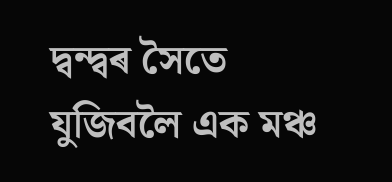দ্বন্দ্বৰ সৈতে যুজিবলৈ এক মঞ্চ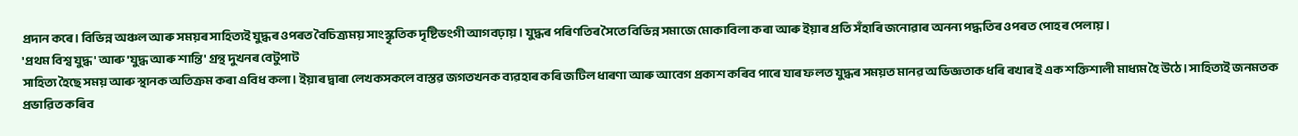প্রদান কৰে। বিভিন্ন অঞ্চল আৰু সময়ৰ সাহিত্যই যুদ্ধৰ ওপৰত বৈচিত্র্যময় সাংস্কৃতিক দৃষ্টিভংগী আগবঢ়ায়। যুদ্ধৰ পৰিণতিৰ সৈতে বিভিন্ন সমাজে মোকাবিলা কৰা আৰু ইয়াৰ প্রতি সঁহাৰি জনোৱাৰ অনন্য পদ্ধতিৰ ওপৰত পোহৰ পেলায়।
'প্ৰথম বিশ্ব যুদ্ধ' আৰু 'যুদ্ধ আৰু শান্তি' গ্ৰন্থ দুখনৰ বেটুপাট
সাহিত্য হৈছে সময় আৰু স্থানক অতিক্রম কৰা এবিধ কলা। ইয়াৰ দ্বাৰা লেখকসকলে বাস্তৱ জগতখনক ব্যৱহাৰ কৰি জটিল ধাৰণা আৰু আবেগ প্রকাশ কৰিব পাৰে যাৰ ফলত যুদ্ধৰ সময়ত মানৱ অভিজ্ঞতাক ধৰি ৰখাৰ ই এক শক্তিশালী মাধ্যম হৈ উঠে। সাহিত্যই জনমতক প্রভাৱিত কৰিব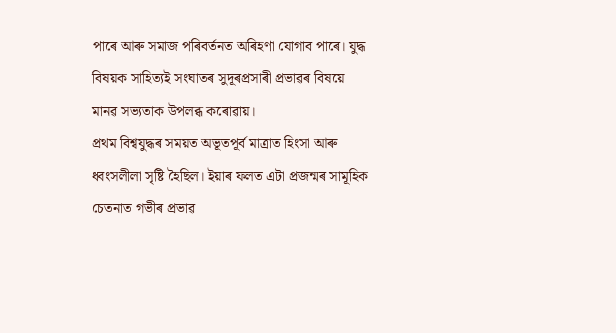পাৰে আৰু সমাজ পৰিবর্তনত অৰিহণা যোগাব পাৰে। যুদ্ধ বিষয়ক সাহিত্যই সংঘাতৰ সুদূৰপ্ৰসাৰী প্ৰভাৱৰ বিষয়ে মানৱ সভ্যতাক উপলব্ধ কৰোৱায়।
প্রথম বিশ্বযুদ্ধৰ সময়ত অভূতপূর্ব মাত্ৰাত হিংসা আৰু ধ্বংসলীলা সৃষ্টি হৈছিল। ইয়াৰ ফলত এটা প্রজন্মৰ সামূহিক চেতনাত গভীৰ প্রভাৱ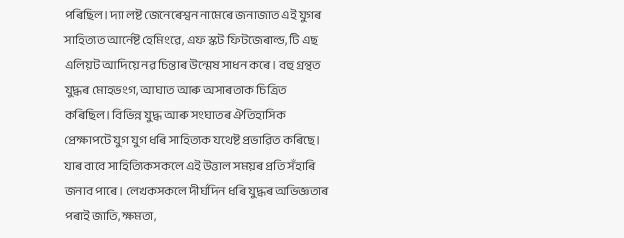পৰিছিল। দ্যা লষ্ট জেনেৰেশ্বন নামেৰে জনাজাত এই যুগৰ সাহিত্যত আর্নেষ্ট হেমিংৱে, এফ স্কট ফিটজেৰাল্ড, টি এছ এলিয়ট আদিয়ে নৱ চিন্তাৰ উন্মেষ সাধন কৰে। বহু গ্রন্থত যুদ্ধৰ মোহভংগ, আঘাত আৰু অসাৰতাক চিত্রিত কৰিছিল। বিভিন্ন যুদ্ধ আৰু সংঘাতৰ ঐতিহাসিক প্রেক্ষাপটে যুগ যুগ ধৰি সাহিত্যক যথেষ্ট প্রভাৱিত কৰিছে। যাৰ বাবে সাহিত্যিকসকলে এই উত্তাল সময়ৰ প্ৰতি সঁহাৰি জনাব পাৰে। লেখকসকলে দীর্ঘদিন ধৰি যুদ্ধৰ অভিজ্ঞতাৰ পৰাই জাতি, ক্ষমতা,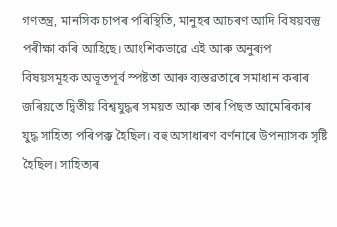গণতন্ত্র, মানসিক চাপৰ পৰিস্থিতি, মানুহৰ আচৰণ আদি বিষয়বস্তু পৰীক্ষা কৰি আহিছে। আংশিকভাৱে এই আৰু অনুৰূপ বিষয়সমূহক অভূতপূর্ব স্পষ্টতা আৰু ব্যস্তৱতাৰে সমাধান কৰাৰ জৰিয়তে দ্বিতীয় বিশ্বযুদ্ধৰ সময়ত আৰু তাৰ পিছত আমেৰিকাৰ যুদ্ধ সাহিত্য পৰিপক্ক হৈছিল। বহু অসাধাৰণ বর্ণনাৰে উপন্যাসক সৃষ্টি হৈছিল। সাহিত্যৰ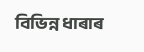বিভিন্ন ধাৰাৰ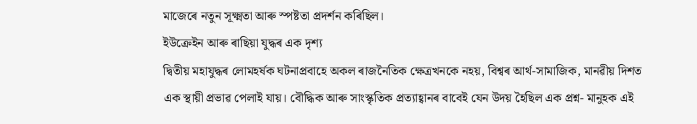মাজেৰে নতুন সূক্ষ্মতা আৰু স্পষ্টতা প্রদর্শন কৰিছিল।
ইউক্ৰেইন আৰু ৰাছিয়া যুদ্ধৰ এক দৃশ্য
দ্বিতীয় মহাযুদ্ধৰ লোমহর্ষক ঘটনাপ্রবাহে অকল ৰাজনৈতিক ক্ষেত্রখনকে নহয়, বিশ্বৰ আৰ্থ-সামাজিক, মানৱীয় দিশত এক স্থায়ী প্রভাৱ পেলাই যায়। বৌদ্ধিক আৰু সাংস্কৃতিক প্রত্যাহ্বানৰ বাবেই যেন উদয় হৈছিল এক প্রশ্ন- মানুহক এই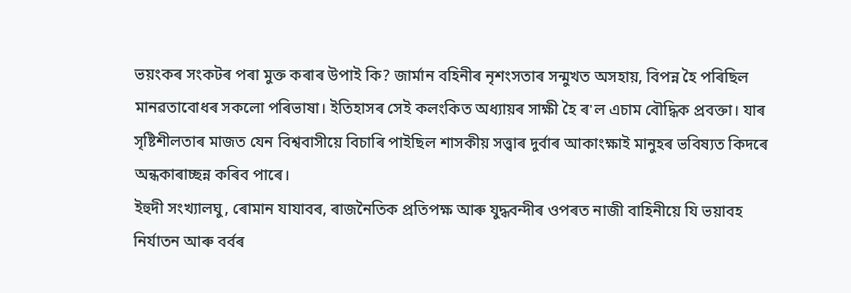ভয়ংকৰ সংকটৰ পৰা মুক্ত কৰাৰ উপাই কি? জার্মান বহিনীৰ নৃশংসতাৰ সন্মুখত অসহায়, বিপন্ন হৈ পৰিছিল মানৱতাবোধৰ সকলো পৰিভাষা। ইতিহাসৰ সেই কলংকিত অধ্যায়ৰ সাক্ষী হৈ ৰ'ল এচাম বৌদ্ধিক প্রবক্তা। যাৰ সৃষ্টিশীলতাৰ মাজত যেন বিশ্ববাসীয়ে বিচাৰি পাইছিল শাসকীয় সত্ত্বাৰ দুৰ্বাৰ আকাংক্ষাই মানুহৰ ভবিষ্যত কিদৰে অন্ধকাৰাচ্ছন্ন কৰিব পাৰে।
ইহুদী সংখ্যালঘু, ৰোমান যাযাবৰ, ৰাজনৈতিক প্রতিপক্ষ আৰু যুদ্ধবন্দীৰ ওপৰত নাজী বাহিনীয়ে যি ভয়াবহ নির্যাতন আৰু বৰ্বৰ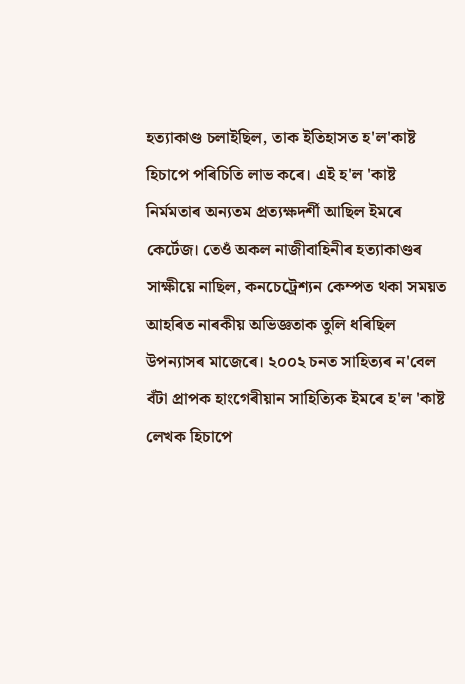হত্যাকাণ্ড চলাইছিল, তাক ইতিহাসত হ'ল'কাষ্ট হিচাপে পৰিচিতি লাভ কৰে। এই হ'ল 'কাষ্ট নির্মমতাৰ অন্যতম প্রত্যক্ষদর্শী আছিল ইমৰে কের্টেজ। তেওঁ অকল নাজীবাহিনীৰ হত্যাকাণ্ডৰ সাক্ষীয়ে নাছিল, কনচেট্ৰেশ্যন কেম্পত থকা সময়ত আহৰিত নাৰকীয় অভিজ্ঞতাক তুলি ধৰিছিল উপন্যাসৰ মাজেৰে। ২০০২ চনত সাহিত্যৰ ন'বেল বঁটা প্রাপক হাংগেৰীয়ান সাহিত্যিক ইমৰে হ'ল 'কাষ্ট লেখক হিচাপে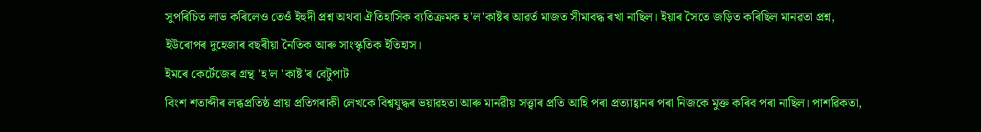সুপৰিচিত লাভ কৰিলেও তেওঁ ইহুদী প্রশ্ন অথবা ঐতিহাসিক ব্যতিক্রমক হ'ল'কাষ্টৰ আৱৰ্ত মাজত সীমাবদ্ধ ৰখা নাছিল। ইয়াৰ সৈতে জড়িত কৰিছিল মানৱতা প্রশ্ন, ইউৰোপৰ দুহেজাৰ বছৰীয়া নৈতিক আৰু সাংস্কৃতিক ইতিহাস।
ইমৰে কের্টেজেৰ গ্ৰন্থ 'হ'ল 'কাষ্ট'ৰ বেটুপাট
বিংশ শতাব্দীৰ লব্ধপ্রতিষ্ঠ প্রায় প্রতিগৰাকী লেখকে বিশ্বযুদ্ধৰ ভয়াৱহতা আৰু মানৱীয় সত্ত্বাৰ প্রতি আহি পৰা প্ৰত্যাহ্বানৰ পৰা নিজকে মুক্ত কৰিব পৰা নাছিল। পাশৱিকতা,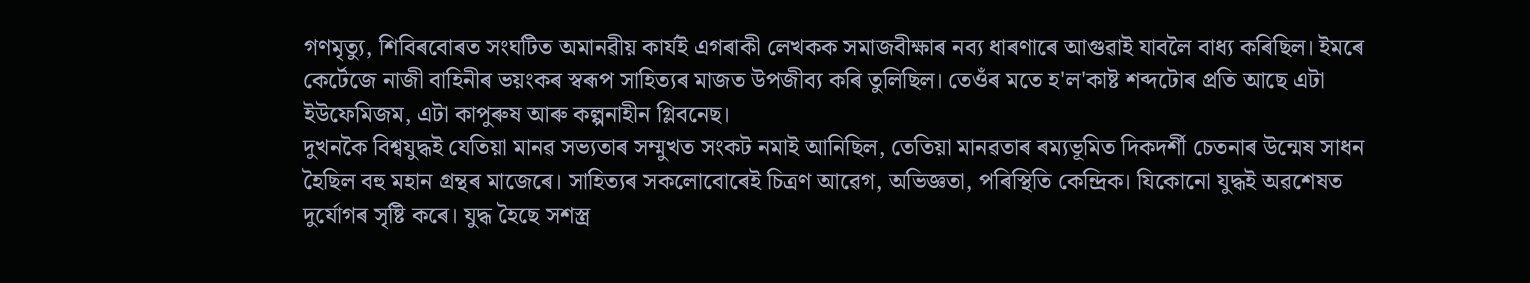গণমৃত্যু, শিবিৰবোৰত সংঘটিত অমানৱীয় কার্যই এগৰাকী লেখকক সমাজবীক্ষাৰ নব্য ধাৰণাৰে আগুৱাই যাবলৈ বাধ্য কৰিছিল। ইমৰে কের্টেজে নাজী বাহিনীৰ ভয়ংকৰ স্বৰূপ সাহিত্যৰ মাজত উপজীব্য কৰি তুলিছিল। তেওঁৰ মতে হ'ল'কাষ্ট শব্দটোৰ প্ৰতি আছে এটা ইউফেমিজম, এটা কাপুৰুষ আৰু কল্পনাহীন গ্লিবনেছ।
দুখনকৈ বিশ্বযুদ্ধই যেতিয়া মানৱ সভ্যতাৰ সম্মুখত সংকট নমাই আনিছিল, তেতিয়া মানৱতাৰ ৰম্যভূমিত দিকদর্শী চেতনাৰ উন্মেষ সাধন হৈছিল বহু মহান গ্রন্থৰ মাজেৰে। সাহিত্যৰ সকলোবোৰেই চিত্রণ আৱেগ, অভিজ্ঞতা, পৰিস্থিতি কেন্দ্রিক। যিকোনো যুদ্ধই অৱশেষত দুর্যোগৰ সৃষ্টি কৰে। যুদ্ধ হৈছে সশস্ত্র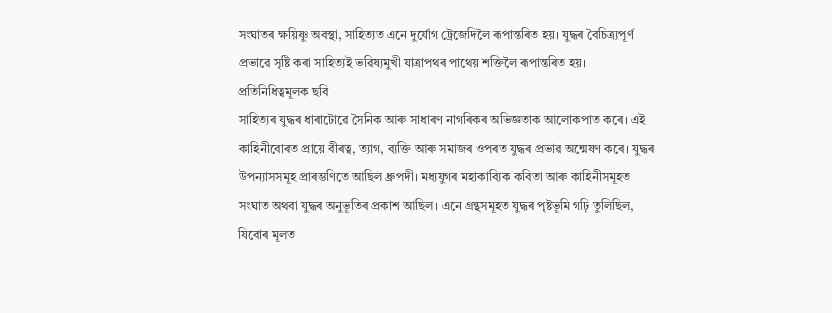সংঘাতৰ ক্ষয়িষ্ণু অবস্থা, সাহিত্যত এনে দুর্যোগ ট্রেজেদিলৈ ৰূপান্তৰিত হয়। যুদ্ধৰ বৈচিত্র্যপূর্ণ প্রভাৱে সৃষ্টি কৰা সাহিত্যই ভৱিষ্যমুখী যাত্রাপথৰ পাথেয় শক্তিলৈ ৰূপান্তৰিত হয়।
প্ৰতিনিধিত্বমূলক ছবি
সাহিত্যৰ যুদ্ধৰ ধাৰাটোৱে সৈনিক আৰু সাধাৰণ নাগৰিকৰ অভিজ্ঞতাক আলোকপাত কৰে। এই কাহিনীবোৰত প্রায়ে বীৰত্ব, ত্যাগ, ব্যক্তি আৰু সমাজৰ ওপৰত যুদ্ধৰ প্রভাৱ অন্মেষণ কৰে। যুদ্ধৰ উপন্যাসসমূহ প্ৰাৰম্ভণিতে আছিল ধ্রুপদী। মধ্যযুগৰ মহাকাব্যিক কবিতা আৰু কাহিনীসমূহত সংঘাত অথবা যুদ্ধৰ অনুভূতিৰ প্ৰকাশ আছিল। এনে গ্রন্থসমূহত যুদ্ধৰ পৃষ্টভূমি গঢ়ি তুলিছিল, যিবোৰ মূলত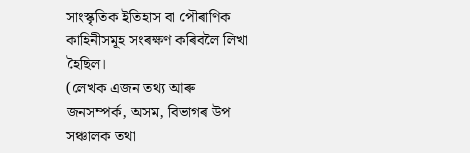সাংস্কৃতিক ইতিহাস বা পৌৰাণিক কাহিনীসমূহ সংৰক্ষণ কৰিবলৈ লিখা হৈছিল।
(লেখক এজন তথ্য আৰু জনসম্পৰ্ক, অসম, বিভাগৰ উপ সঞ্চালক তথা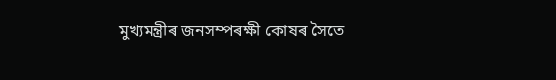মুখ্যমন্ত্ৰীৰ জনসম্পৰক্ষী কোষৰ সৈতে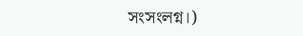সংসংলগ্ন।)